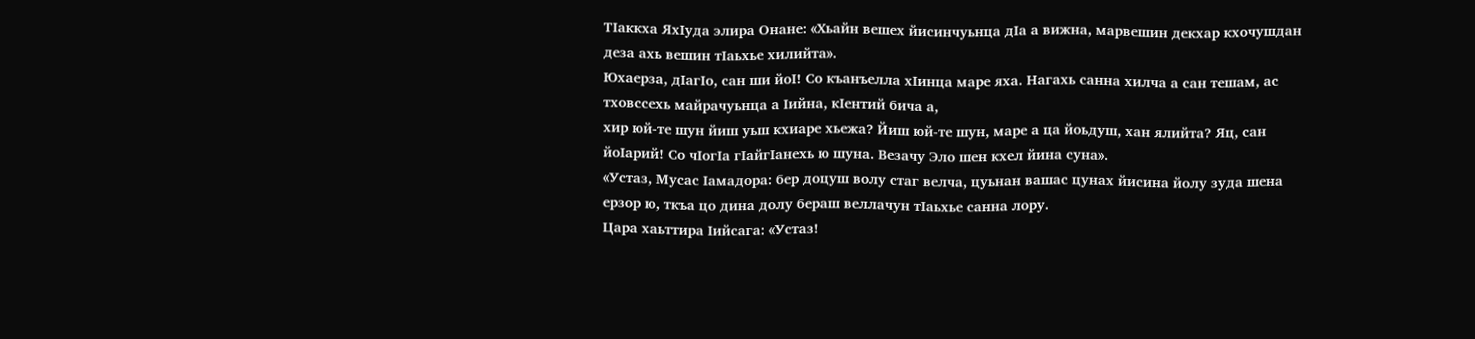ТІаккха ЯхІуда элира Онане: «Хьайн вешех йисинчуьнца дІа а вижна, марвешин декхар кхочушдан деза ахь вешин тІаьхье хилийта».
Юхаерза, дІагІо, сан ши йоІ! Со къанъелла хІинца маре яха. Нагахь санна хилча а сан тешам, ас тховссехь майрачуьнца а Іийна, кІентий бича а,
хир юй-те шун йиш уьш кхиаре хьежа? Йиш юй-те шун, маре а ца йоьдуш, хан ялийта? Яц, сан йоІарий! Со чІогІа гІайгІанехь ю шуна. Везачу Эло шен кхел йина суна».
«Устаз, Мусас Іамадора: бер доцуш волу стаг велча, цуьнан вашас цунах йисина йолу зуда шена ерзор ю, ткъа цо дина долу бераш веллачун тІаьхье санна лору.
Цара хаьттира Іийсага: «Устаз!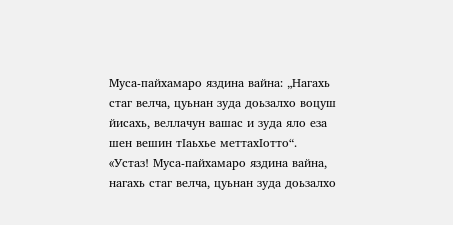Муса-пайхамаро яздина вайна: „Нагахь стаг велча, цуьнан зуда доьзалхо воцуш йисахь, веллачун вашас и зуда яло еза шен вешин тІаьхье меттахІотто“.
«Устаз! Муса-пайхамаро яздина вайна, нагахь стаг велча, цуьнан зуда доьзалхо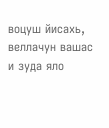воцуш йисахь, веллачун вашас и зуда яло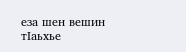еза шен вешин тІаьхье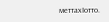меттахІотто.